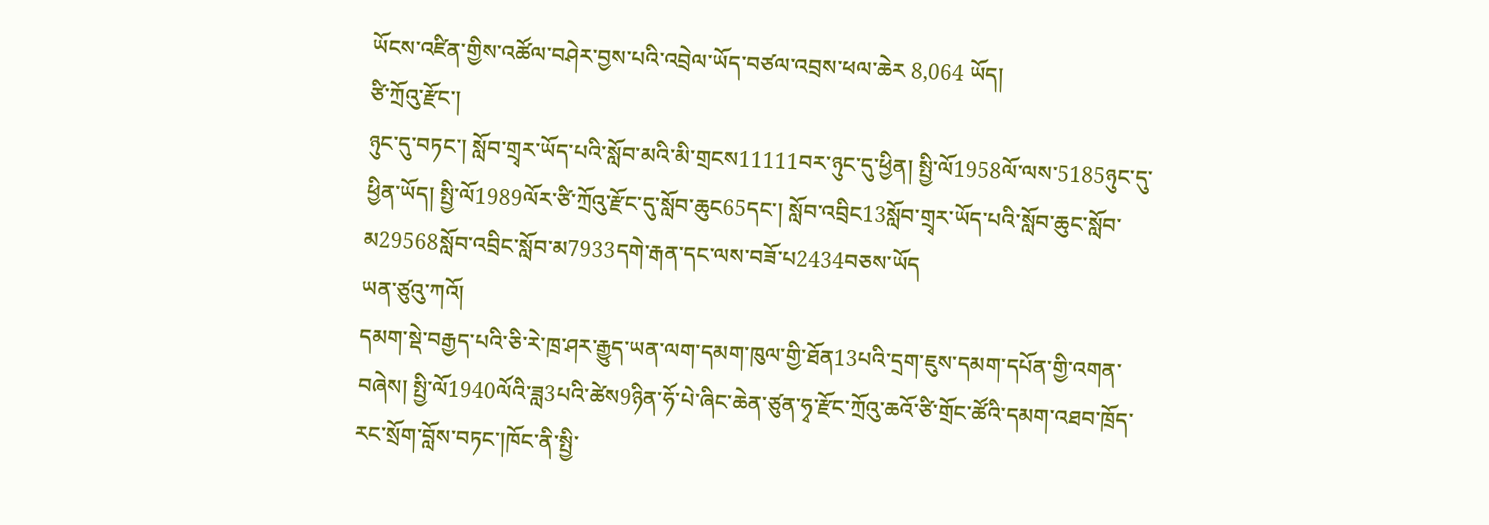ཡོངས་འཛིན་གྱིས་འཚོལ་བཤེར་བྱས་པའི་འབྲེལ་ཡོད་བཙལ་འབྲས་ཕལ་ཆེར 8,064 ཡོད།
ཙི་ཀྲོའུ་རྫོང་།
ཉུང་དུ་བཏང་། སློབ་གྲྭར་ཡོད་པའི་སློབ་མའི་མི་གྲངས11111བར་ཉུང་དུ་ཕྱིན། སྤྱི་ལོ1958ལོ་ལས་5185ཉུང་དུ་ཕྱིན་ཡོད། སྤྱི་ལོ1989ལོར་ཙི་ཀྲོའུ་རྫོང་དུ་སློབ་ཆུང65དང་། སློབ་འབྲིང13སློབ་གྲྭར་ཡོད་པའི་སློབ་ཆུང་སློབ་མ29568སློབ་འབྲིང་སློབ་མ7933དགེ་རྒན་དང་ལས་བཟོ་པ2434བཅས་ཡོད
ཡན་ཙུའུ་ཀའོ།
དམག་སྡེ་བརྒྱད་པའི་ཅི་རེ་ཁྲ་ཤར་རྒྱུད་ཡན་ལག་དམག་ཁུལ་གྱི་ཐོན13པའི་དྲག་ཇུས་དམག་དཔོན་གྱི་འགན་བཞེས། སྤྱི་ལོ1940ལོའི་ཟླ3པའི་ཚེས9ཉིན་ཧོ་པེ་ཞིང་ཆེན་ཙུན་ཧྭ་རྫོང་ཀྲོའུ་ཆའོ་ཙི་གྲོང་ཚོའི་དམག་འཐབ་ཁྲོད་རང་སྲོག་བློས་བཏང་།ཁོང་ནི་སྤྱི་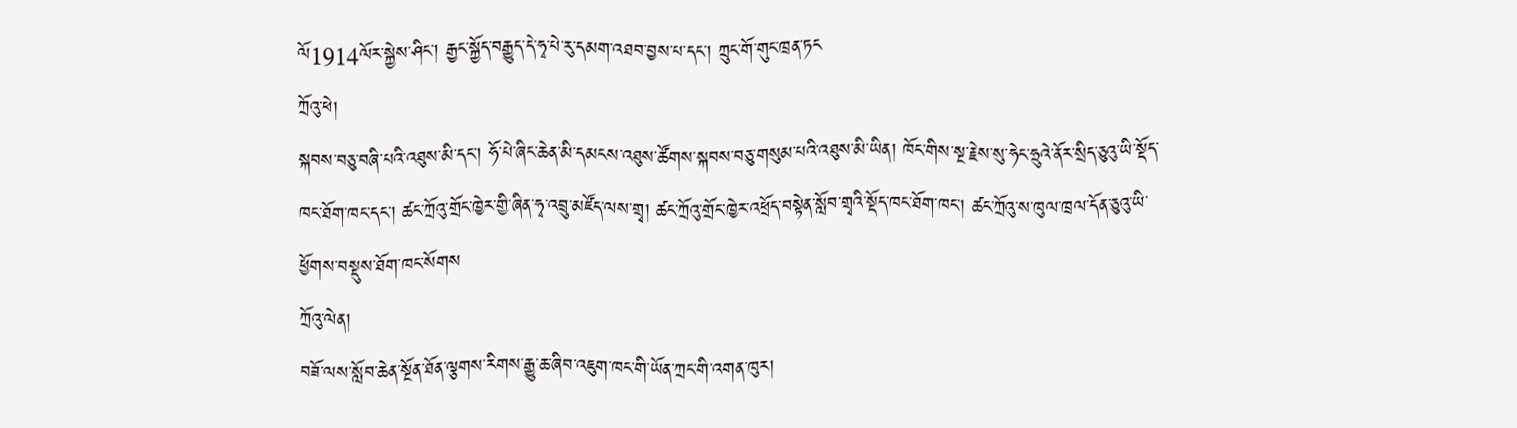ལོ1914ལོར་སྐྱེས་ཤིང་། རྒྱང་སྐྱོད་བརྒྱུད་དེ་ཧྭ་པེ་རུ་དམག་འཐབ་བྱས་པ་དང་། ཀྲུང་གོ་གུང་ཁྲན་ཏང
ཀྲོའུ་ཕེ།
སྐབས་བཅུ་བཞི་པའི་འཐུས་མི་དང་། ཧོ་པེ་ཞིང་ཆེན་མི་དམངས་འཐུས་ཚོགས་སྐབས་བཅུ་གསུམ་པའི་འཐུས་མི་ཡིན། ཁོང་གིས་སྔ་རྗེས་སུ་ཧེང་ཧྲུའེ་ནོར་སྲིད་ཅུའུ་ཡི་སྡོད་ཁང་ཐོག་ཁང་དང་། ཚང་ཀྲོའུ་གྲོང་ཁྱེར་གྱི་ཞིན་ཧྭ་འབྲུ་མཛོད་ལས་གྲྭ། ཚང་ཀྲོའུ་གྲོང་ཁྱེར་འཕྲོད་བསྟེན་སློབ་གྲྭའི་སྡོད་ཁང་ཐོག་ཁང་། ཚང་ཀྲོའུ་ས་ཁུལ་ཁྲལ་དོན་ཅུའུ་ཡི་ཕྱོགས་བསྡུས་ཐོག་ཁང་སོགས
ཀྲོའུ་ལེན།
བཟོ་ལས་སློབ་ཆེན་སྔོན་ཐོན་ལྕགས་རིགས་རྒྱུ་ཆ་ཞིབ་འཇུག་ཁང་གི་ཡོན་ཀྲང་གི་འགན་ཁུར།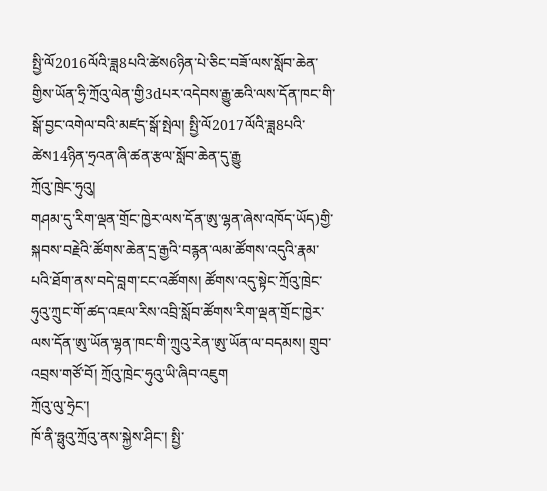སྤྱི་ལོ2016ལོའི་ཟླ8པའི་ཚེས6ཉིན་པེ་ཅིང་བཟོ་ལས་སློབ་ཆེན་གྱིས་ཡོན་ཧྲི་ཀྲོའུ་ལེན་གྱི3dཔར་འདེབས་རྒྱུ་ཆའི་ལས་དོན་ཁང་གི་སྒོ་བྱང་འགེལ་བའི་མཛད་སྒོ་སྤེལ། སྤྱི་ལོ2017ལོའི་ཟླ8པའི་ཚེས14ཉིན་ཧྲའན་ཞི་ཚན་རྩལ་སློབ་ཆེན་དུ་རྒྱུ
ཀྲོའུ་ཁྲེང་ཧུའུ།
གཤམ་དུ་རིག་ལྡན་གྲོང་ཁྱེར་ལས་དོན་ཨུ་ལྷན་ཞེས་འཁོད་ཡོད)གྱི་སྐབས་བརྗེའི་ཚོགས་ཆེན་དྲ་རྒྱའི་བརྙན་ལམ་ཚོགས་འདུའི་རྣམ་པའི་ཐོག་ནས་བདེ་བླག་ངང་འཚོགས། ཚོགས་འདུ་སྟེང་ཀྲོའུ་ཁྲེང་ཧུའུ་ཀྲུང་གོ་ཚད་འཇལ་རིས་འབྲི་སློབ་ཚོགས་རིག་ལྡན་གྲོང་ཁྱེར་ལས་དོན་ཨུ་ཡོན་ལྷན་ཁང་གི་ཀྲུའུ་རེན་ཨུ་ཡོན་ལ་བདམས། གྲུབ་འབྲས་གཙོ་བོ། ཀྲོའུ་ཁྲེང་ཧུའུ་ཡི་ཞིབ་འཇུག
ཀྲོའུ་ལུ་ཧྲེང་།
ཁོ་ནི་ཧྥུའུ་ཀྲོའུ་ནས་སྐྱེས་ཤིང་། སྤྱི་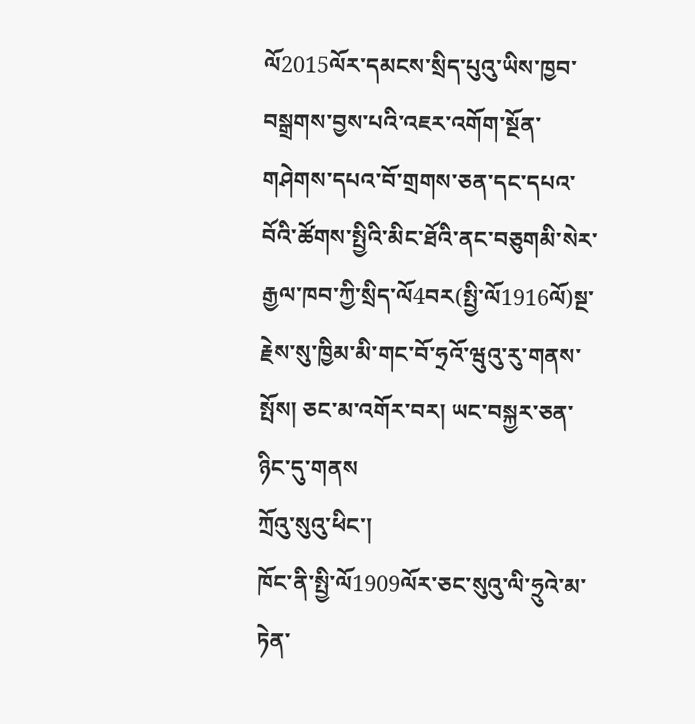ལོ2015ལོར་དམངས་སྲིད་པུའུ་ཡིས་ཁྱབ་བསྒྲགས་བྱས་པའི་འཇར་འགོག་སྔོན་གཤེགས་དཔའ་བོ་གྲགས་ཅན་དང་དཔའ་བོའི་ཚོགས་སྤྱིའི་མིང་ཐོའི་ནང་བཅུགམི་སེར་རྒྱལ་ཁབ་ཀྱི་སྲིད་ལོ4བར(སྤྱི་ལོ1916ལོ)སྔ་རྗེས་སུ་ཁྱིམ་མི་གང་བོ་ཧྲའོ་ཝུའུ་རུ་གནས་སྤོས། ཅང་མ་འགོར་བར། ཡང་བསྐྱར་ཅན་ཉིང་དུ་གནས
ཀྲོའུ་སུའུ་ཕིང་།
ཁོང་ནི་སྤྱི་ལོ1909ལོར་ཅང་སུའུ་ལི་ཧྲུའེ་མ་ཏེན་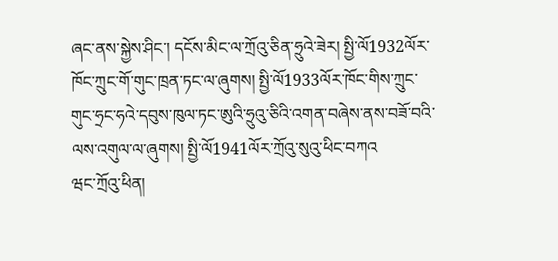ཞང་ནས་སྐྱེས་ཤིང་། དངོས་མིང་ལ་ཀྲོའུ་ཅིན་ཧྲུའེ་ཟེར། སྤྱི་ལོ1932ལོར་ཁོང་ཀྲུང་གོ་གུང་ཁྲན་ཏང་ལ་ཞུགས། སྤྱི་ལོ1933ལོར་ཁོང་གིས་ཀྲུང་གུང་ཧྲང་ཧའེ་དབུས་ཁུལ་ཏང་ཨུའི་ཧྲུའུ་ཅིའི་འགན་བཞེས་ནས་བཟོ་བའི་ལས་འགུལ་ལ་ཞུགས། སྤྱི་ལོ1941ལོར་ཀྲོའུ་སུའུ་ཕིང་བཀའ
ཝང་ཀྲོའུ་ཕིན།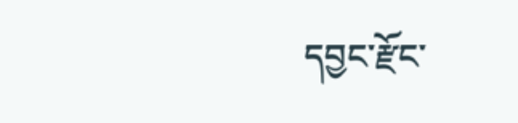དབྱང་རྫོང་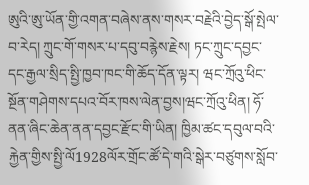ཨུའི་ཨུ་ཡོན་གྱི་འགན་བཞེས་ནས་གསར་བརྗེའི་བྱེད་སྒོ་སྤེལ་བ་རེད། ཀྲུང་གོ་གསར་པ་དབུ་བརྙེས་རྗེས། ཏང་ཀྲུང་དབྱང་དང་རྒྱལ་སྲིད་སྤྱི་ཁྱབ་ཁང་གི་ཆོད་དོན་ལྟར། ཝང་ཀྲོའུ་ཕིང་སྔོན་གཤེགས་དཔའ་བོར་ཁས་ལེན་བྱས།ཝང་ཀྲོའུ་ཕིན། ཧོ་ནན་ཞིང་ཆེན་ནན་དབྱང་རྫོང་གི་ཡིན། ཁྱིམ་ཚང་དབུལ་བའི་རྐྱེན་གྱིས་སྤྱི་ལོ1928ལོར་གྲོང་ཚོ་དེ་གའི་སྒེར་བཙུགས་སློབ་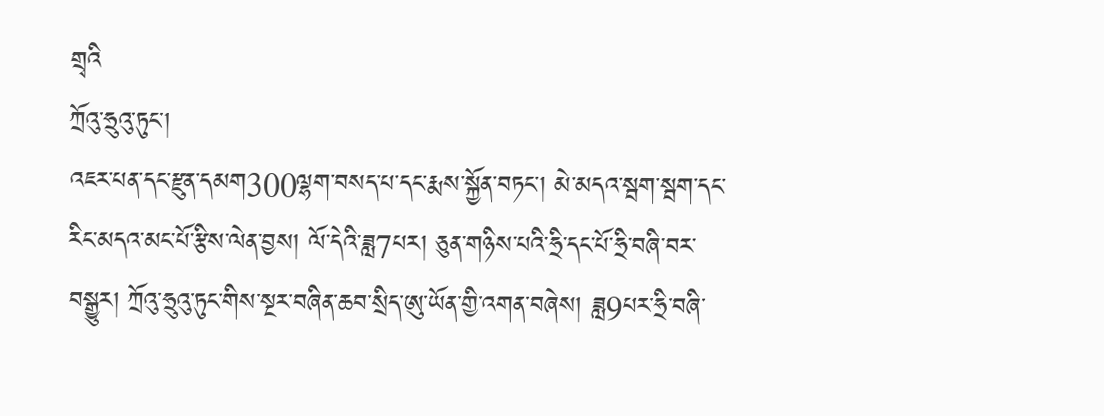གྲྭའི
ཀྲོའུ་ཧྲུའུ་ཏུང་།
འཇར་པན་དང་རྫུན་དམག300ལྷག་བསད་པ་དང་རྨས་སྐྱོན་བཏང་། མེ་མདའ་སྦག་སྦག་དང་རིང་མདའ་མང་པོ་རྩིས་ལེན་བྱས། ལོ་དེའི་ཟླ7པར། ཅུན་གཉིས་པའི་ཧྲི་དང་པོ་ཧྲི་བཞི་བར་བསྒྱུར། ཀྲོའུ་ཧྲུའུ་ཏུང་གིས་སྔར་བཞིན་ཆབ་སྲིད་ཨུ་ཡོན་གྱི་འགན་བཞེས། ཟླ9པར་ཧྲི་བཞི་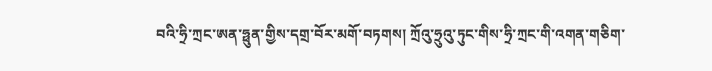བའི་ཧྲི་ཀྲང་ཨན་ཧྥུན་གྱིས་དགྲ་བོར་མགོ་བཏགས། ཀྲོའུ་ཧྲུའུ་ཏུང་གིས་ཧྲི་ཀྲང་གི་འགན་གཅིག་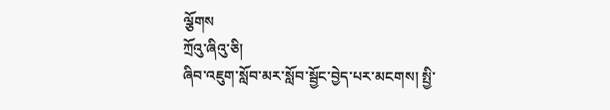ལྕོགས
ཀྲོའུ་ཞིའུ་ཅི།
ཞིབ་འཇུག་སློབ་མར་སློབ་སྦྱོང་བྱེད་པར་མངགས། སྤྱི་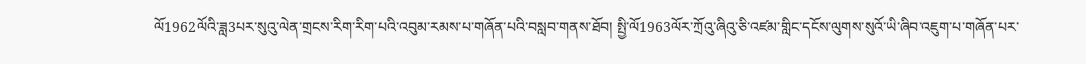ལོ1962ལོའི་ཟླ3པར་སུའུ་ལེན་གྲངས་རིག་རིག་པའི་འབུམ་རམས་པ་གཞོན་པའི་བསླབ་གནས་ཐོབ། སྤྱི་ལོ1963ལོར་ཀྲོའུ་ཞིའུ་ཅི་འཛམ་གླིང་དངོས་ལུགས་སུའོ་ཡི་ཞིབ་འཇུག་པ་གཞོན་པར་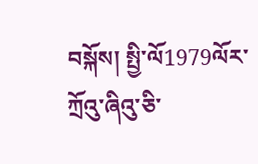བསྐོས། སྤྱི་ལོ1979ལོར་ཀྲོའུ་ཞིའུ་ཅི་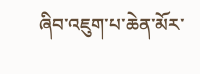ཞིབ་འཇུག་པ་ཆེན་མོར་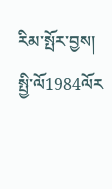རིམ་སྤོར་བྱས། སྤྱི་ལོ1984ལོར